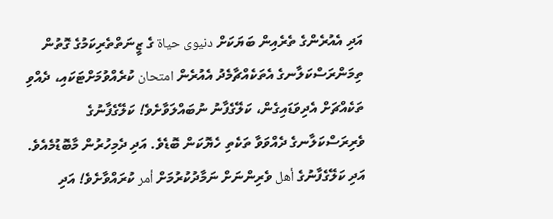އަދި އެއުރެންގެ ތެރެއިން ބަޔަކަށް دنيوى حياة ގެ ޒީނަތްތެރިކަމުގެ ގޮތުން ތިމަންރަސްކަލާނގެ އެތަކެއްޗާމެދު އެއުރެން امتحان ކުރެއްވުމަށްޓަކައި، ދެއްވި ތަކެއްޗަށް އެދިވަޑައިގެން، ކަލޭގެފާނު ނުބައްލަވާށެވެ! ކަލޭގެފާނުގެ ވެރިރަސްކަލާނގެ ދެއްވަވާ ތަކެތި ހެޔޮކަން ބޮޑެވެ. އަދި ދެމިހުރުން މާބޮޑުމެއެވެ.
އަދި ކަލޭގެފާނުގެ أهل ވެރިންނަށް ނަމާދުކުރުމަށް أمر ކުރައްވާށެވެ! އަދި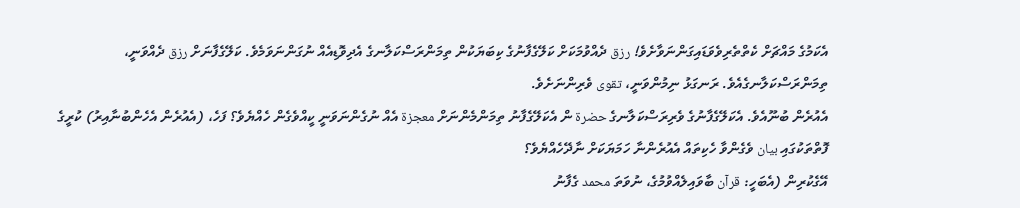އެކަމުގެ މައްޗަށް ކެތްތެރިވެވަޑައިގަންނަވާށެވެ! رزق ދެއްވުމަކަށް ކަލޭގެފާނުގެ ކިބަޔަކުން ތިމަންރަސްކަލާނގެ އެދިވޮޑިއެއް ނުގަންނަވަމެވެ. ކަލޭގެފާނަށް رزق ދެއްވަނީ، ތިމަންރަސްކަލާނގެއެވެ. ރަނގަޅު ނިމުންވަނީ، تقوى ވެރިންނަށެވެ.
އެއުރެން ބުނޫއެވެ. އެކަލޭގެފާނުގެ ވެރިރަސްކަލާނގެ حضرة ން އެކަލޭގެފާނު ތިމަންމެންނަށް معجزة އެއް ނުގެންނަވަނީ ކީއްވެގެން ހެއްޔެވެ؟ ފަހެ، (އެއުރެން އެހެންބުނާއިރު) ކުރީގެ ފޮތްތަކުގައި بيان ވެގެންވާ ހެކިތައް އެއުރެންނާ ހަމަޔަކަށް ނާދޭހެއްޔެވެ؟
އޭގެކުރިން (އެބަހީ: قرآن ބާވައިލެއްވުމުގެ، ނުވަތަ محمد ގެފާނު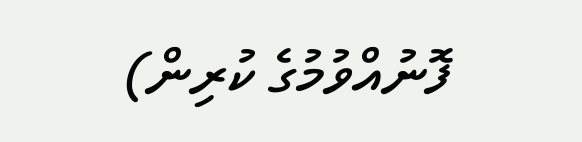ފޮނުއްވުމުގެ ކުރިން)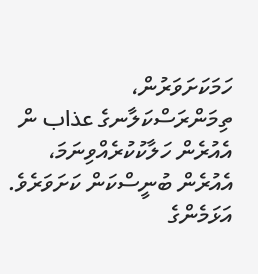ހަމަކަށަވަރުން، ތިމަންރަސްކަލާނގެ عذاب ން އެއުރެން ހަލާކުކުރެއްވިނަމަ، އެއުރެން ބުނީސްކަން ކަށަވަރެވެ. އަޅަމެންގެ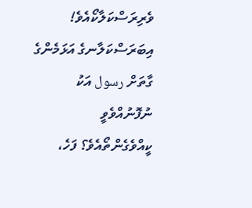ވެރިރަސްކަލާކޯއެވެ! އިބަރަސްކަލާނގެ އަޅަމެންގެ ގާތަށް رسول އަކު ނުފޮނުއްވެވީ ކީއްވެގެންތޯއެވެ؟ ފަހެ،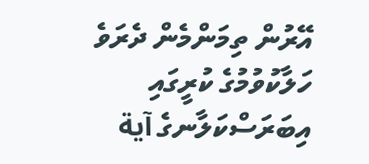އޭރުން ތިމަންމެން ދެރަވެ ހަލާކުވުމުގެ ކުރީގައި އިބަރަސްކަލާނގެ آية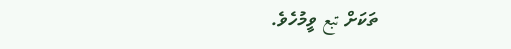ތަކަށް تبع ވީމުހެވެ.